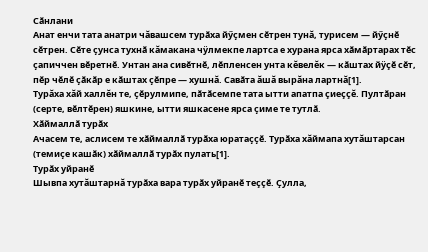Сӑнлани
Анат енчи тата анатри чăвашсем турӑха йӳҫмен сӗтрен тунă, турисем — йӳҫнӗ сӗтрен. Сӗте ҫунса тухнӑ кăмакана чÿлмекпе лартса е хурана ярса хӑмӑртарах тӗс ҫапиччен вӗретнӗ. Унтан ана сивӗтнӗ, лӗпленсен унта кĕвелĕк — кӑштах йÿçӗ сӗт, пӗр чӗлӗ ҫӑкӑр е кӑштах ҫӗпре — хушнă. Савӑта ăшă вырăна лартнă[1].
Турăха хăй халлĕн те, ҫӗрулмипе, пӑтӑсемпе тата ытти апатпа çиеççĕ. Пултӑран (серте, вӗлтӗрен) яшкине, ытти яшкасене ярса ҫиме те тутлӑ.
Хӑймаллӑ турӑх
Ачасем те, аслисем те хӑймаллӑ турӑха юратаҫҫӗ. Турӑха хăймапа хутăштарсан (темиҫе кашӑк) хӑймаллӑ турӑх пулать[1].
Турӑх уйранӗ
Шывпа хутăштарнă турӑха вара турӑх уйранӗ теççӗ. Ҫулла,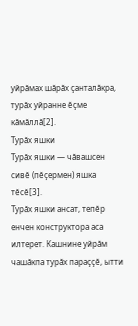уйрӑмах шӑрӑх ҫанталӑкра, турӑх уйранне ӗҫме кӑмӑллӑ[2].
Турӑх яшки
Турăх яшки — чăвашсен сивӗ (пӗҫермен) яшка тӗсӗ[3].
Турӑх яшки ансат, тепӗр енчен конструктора аса илтерет. Кашнине уйрӑм чашӑкпа турӑх параҫҫӗ, ытти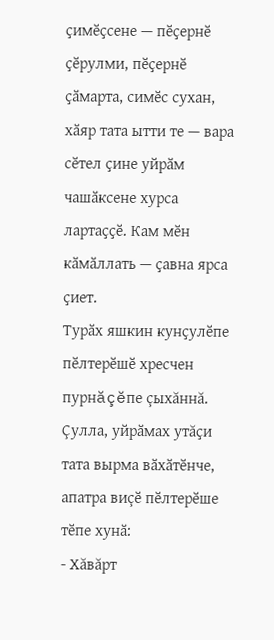ҫимӗҫсене — пӗҫернӗ ҫӗрулми, пӗҫернӗ ҫӑмарта, симӗс сухан, хӑяр тата ытти те — вара сӗтел ҫине уйрӑм чашӑксене хурса лартаҫҫӗ. Кам мӗн кӑмӑллать — ҫавна ярса ҫиет.
Турӑх яшкин кунҫулӗпе пӗлтерӗшӗ хресчен пурнăçĕпе çыхăннă. Çулла, уйрӑмах утăҫи тата вырма вӑхӑтӗнче, апатра виçӗ пӗлтерӗше тӗпе хунӑ:
- Хăвăрт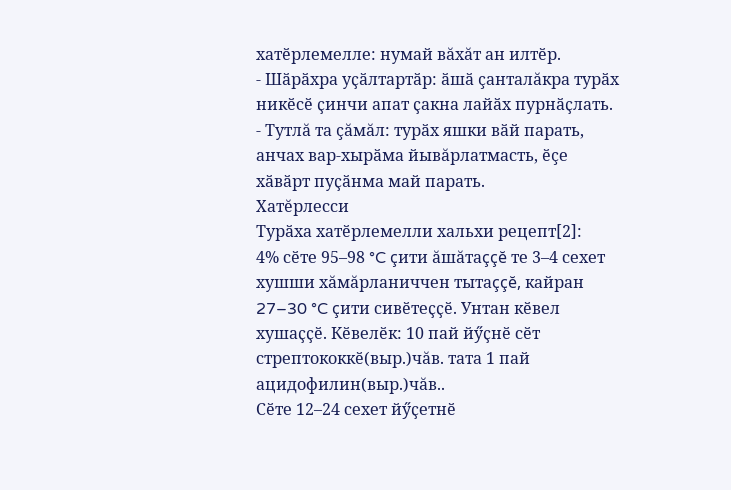хатӗрлемелле: нумай вăхăт ан илтӗр.
- Шӑрӑхра уҫӑлтартӑр: ӑшӑ çанталăкра турӑх никӗсӗ ҫинчи апат ҫакна лайӑх пурнӑҫлать.
- Тутлă та çăмăл: турӑх яшки вӑй парать, анчах вар-хырӑма йывăрлатмасть, ӗçе хӑвӑрт пуҫӑнма май парать.
Хатĕрлесси
Турӑха хатӗрлемелли хальхи рецепт[2]:
4% сӗте 95–98 °C çити ăшăтаççĕ те 3–4 сехет хушши хăмăрланиччен тытаççĕ, кайран 27–30 °C çити сивӗтеҫҫӗ. Унтан кӗвел хушаҫҫӗ. Кӗвелӗк: 10 пай йӳҫнӗ сӗт стрептококкӗ(выр.)чăв. тата 1 пай ацидофилин(выр.)чăв..
Сӗте 12–24 сехет йӳҫетнӗ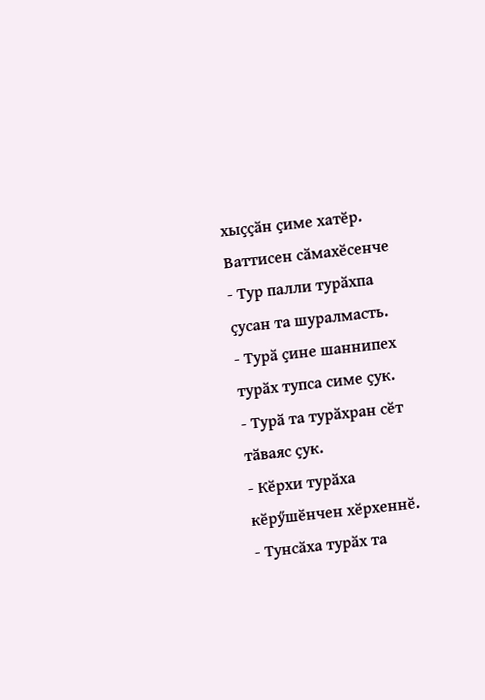хыҫҫӑн ҫиме хатӗр.
Ваттисен сӑмахӗсенче
- Тур палли турӑхпа ҫусан та шуралмасть.
- Турӑ ҫине шаннипех турӑх тупса симе ҫук.
- Турӑ та турӑхран сӗт тӑваяс ҫук.
- Кӗрхи турӑха кӗрӳшӗнчен хӗрхеннӗ.
- Тунсӑха турӑх та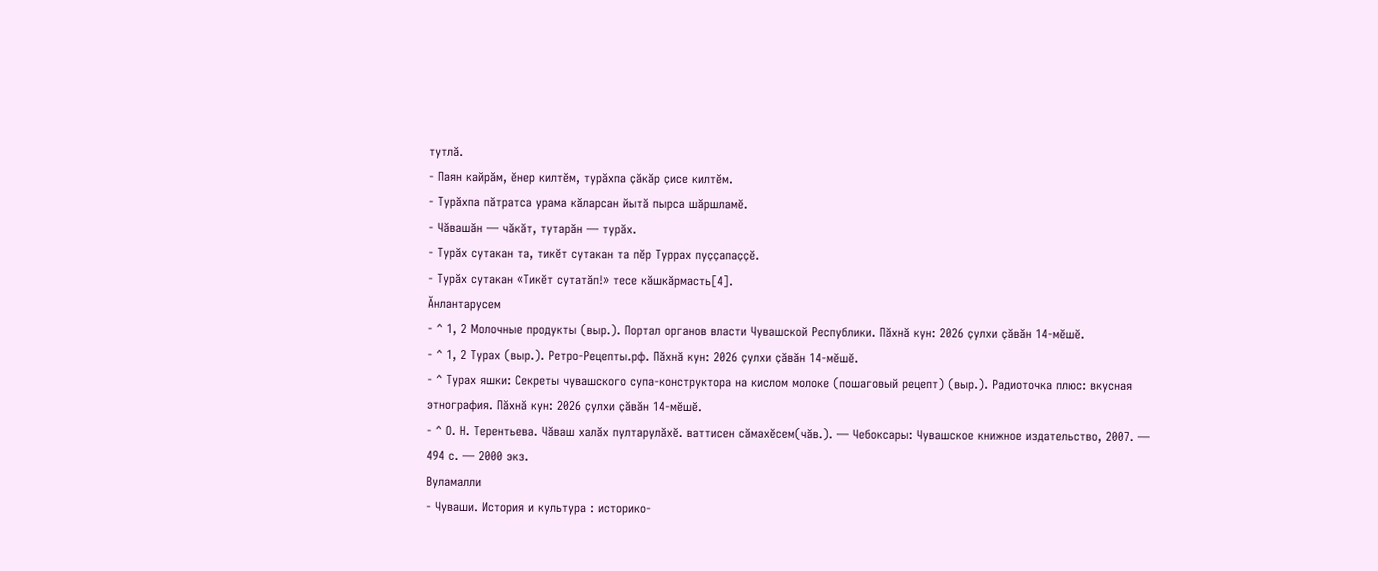тутлӑ.
- Паян кайрӑм, ӗнер килтӗм, турӑхпа ҫӑкӑр ҫисе килтӗм.
- Турӑхпа пӑтратса урама кӑларсан йытӑ пырса шӑршламӗ.
- Чӑвашӑн — чӑкӑт, тутарӑн — турӑх.
- Турӑх сутакан та, тикӗт сутакан та пӗр Туррах пуҫҫапаҫҫӗ.
- Турӑх сутакан «Тикӗт сутатӑп!» тесе кӑшкӑрмасть[4].
Ӑнлантарусем
- ^ 1, 2 Молочные продукты (выр.). Портал органов власти Чувашской Республики. Пӑхнӑ кун: 2026 ҫулхи ҫӑвӑн 14-мӗшӗ.
- ^ 1, 2 Турах (выр.). Ретро-Рецепты.рф. Пӑхнӑ кун: 2026 ҫулхи ҫӑвӑн 14-мӗшӗ.
- ^ Турах яшки: Секреты чувашского супа-конструктора на кислом молоке (пошаговый рецепт) (выр.). Радиоточка плюс: вкусная этнография. Пӑхнӑ кун: 2026 ҫулхи ҫӑвӑн 14-мӗшӗ.
- ^ О. Н. Терентьева. Чӑваш халӑх пултарулӑхӗ. ваттисен сӑмахӗсем(чăв.). — Чебоксары: Чувашское книжное издательство, 2007. — 494 с. — 2000 экз.
Вуламалли
- Чуваши. История и культура : историко-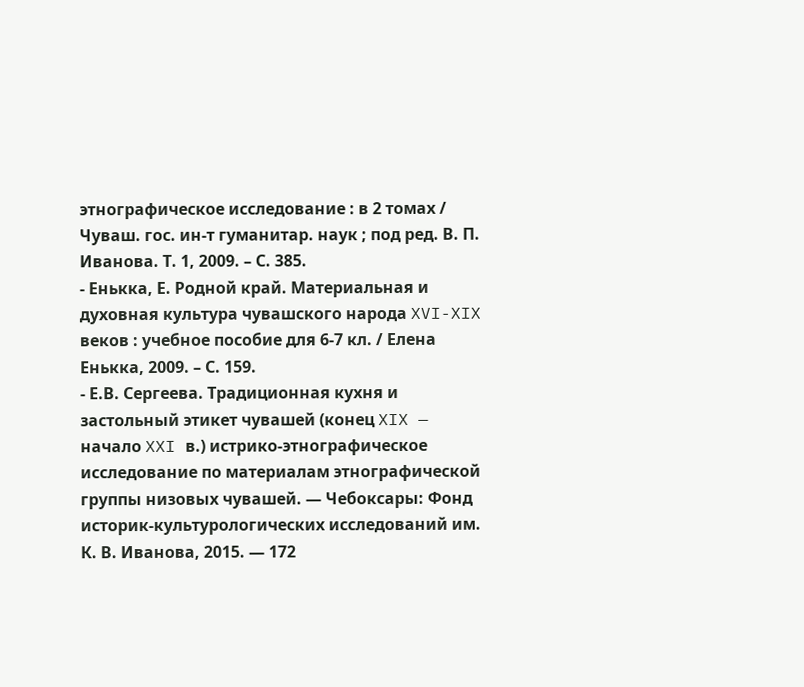этнографическое исследование : в 2 томах / Чуваш. гос. ин-т гуманитар. наук ; под ред. В. П. Иванова. Т. 1, 2009. – С. 385.
- Енькка, Е. Родной край. Материальная и духовная культура чувашского народа XVI-XIX веков : учебное пособие для 6-7 кл. / Елена Енькка, 2009. – С. 159.
- Е.В. Сергеева. Традиционная кухня и застольный этикет чувашей (конец XIX — начало XXI в.) истрико-этнографическое исследование по материалам этнографической группы низовых чувашей. — Чебоксары: Фонд историк-культурологических исследований им. К. В. Иванова, 2015. — 172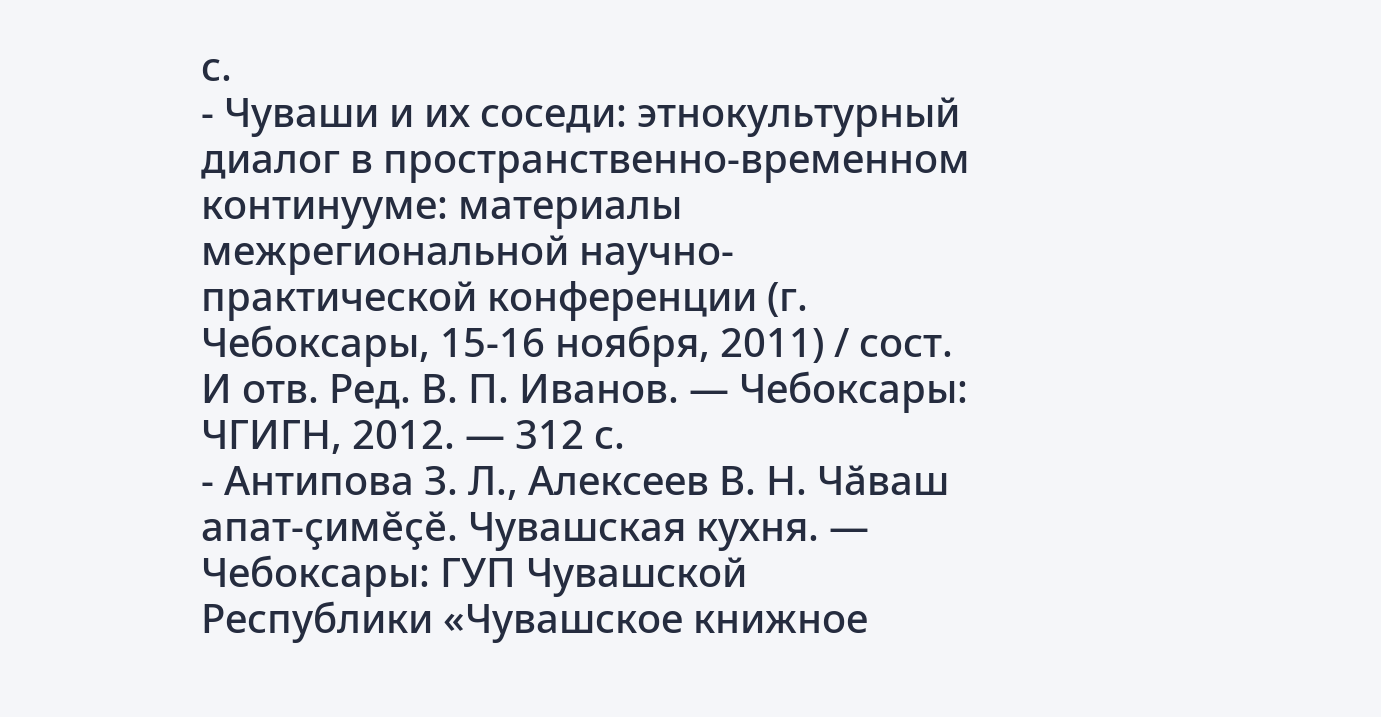с.
- Чуваши и их соседи: этнокультурный диалог в пространственно-временном континууме: материалы межрегиональной научно-практической конференции (г. Чебоксары, 15-16 ноября, 2011) / сост. И отв. Ред. В. П. Иванов. — Чебоксары: ЧГИГН, 2012. — 312 с.
- Антипова З. Л., Алексеев В. Н. Чӑваш апат-ҫимӗҫӗ. Чувашская кухня. — Чебоксары: ГУП Чувашской Республики «Чувашское книжное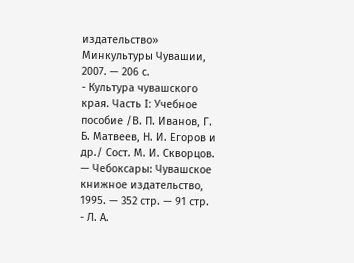издательство» Минкультуры Чувашии, 2007. — 206 с.
- Культура чувашского края. Часть I: Учебное пособие /В. П. Иванов, Г. Б. Матвеев, Н. И. Егоров и др./ Сост. М. И. Скворцов. — Чебоксары: Чувашское книжное издательство, 1995. — 352 стр. — 91 стр.
- Л. А.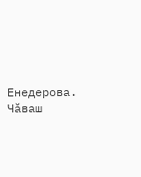Енедерова. Чӑваш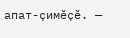апат-ҫимӗҫӗ. —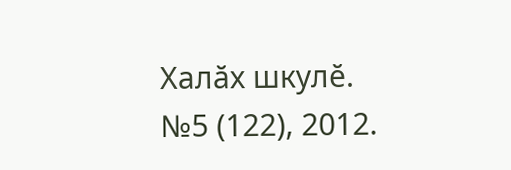Халӑх шкулӗ. №5 (122), 2012.